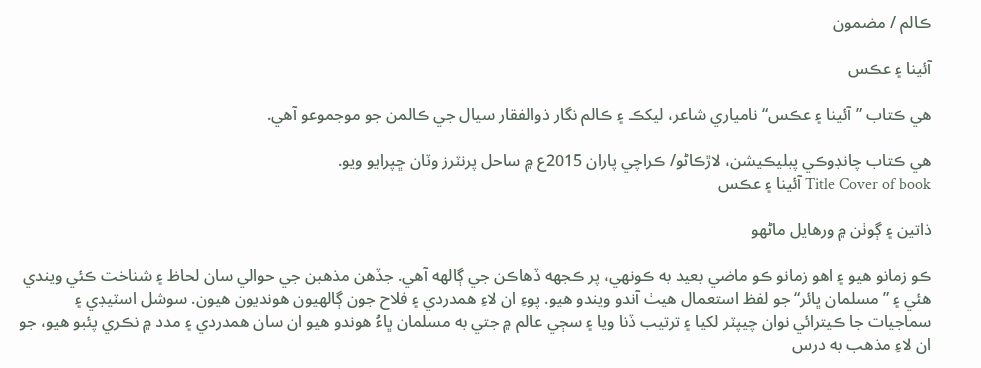ڪالم / مضمون

آئينا ۽ عڪس

هي ڪتاب ”آئينا ۽ عڪس“ نامياري شاعر، ليکڪ ۽ ڪالم نگار ذوالفقار سيال جي ڪالمن جو موجموعو آهي.

هي ڪتاب چانڊوڪي پبليڪيشن، لاڙڪاڻو/ ڪراچي پاران 2015ع ۾ ساحل پرنٽرز وٽان ڇپرايو ويو.
Title Cover of book آئينا ۽ عڪس

ذاتين ۽ ڳوٺن ۾ ورهايل ماڻهو

ڪو زمانو هيو ۽ اهو زمانو ڪو ماضي بعيد به ڪونهي، پر ڪجهه ڏهاڪن جي ڳالهه آهي. جڏهن مذهبن جي حوالي سان لحاظ ۽ شناخت ڪئي ويندي هئي ۽ ”مسلمان ڀائر“ جو لفظ استعمال هيٺ آندو ويندو هيو. پوءِ ان لاءِ همدردي ۽ فلاح جون ڳالهيون هونديون هيون. سوشل اسٽيڊي ۽ سماجيات جا ڪيترائي نوان چيپٽر لکيا ۽ ترتيب ڏنا ويا ۽ سڄي عالم ۾ جتي به مسلمان ڀاءُ هوندو هيو ان سان همدردي ۽ مدد ۾ نڪري پئبو هيو، جو ان لاءِ مذهب به درس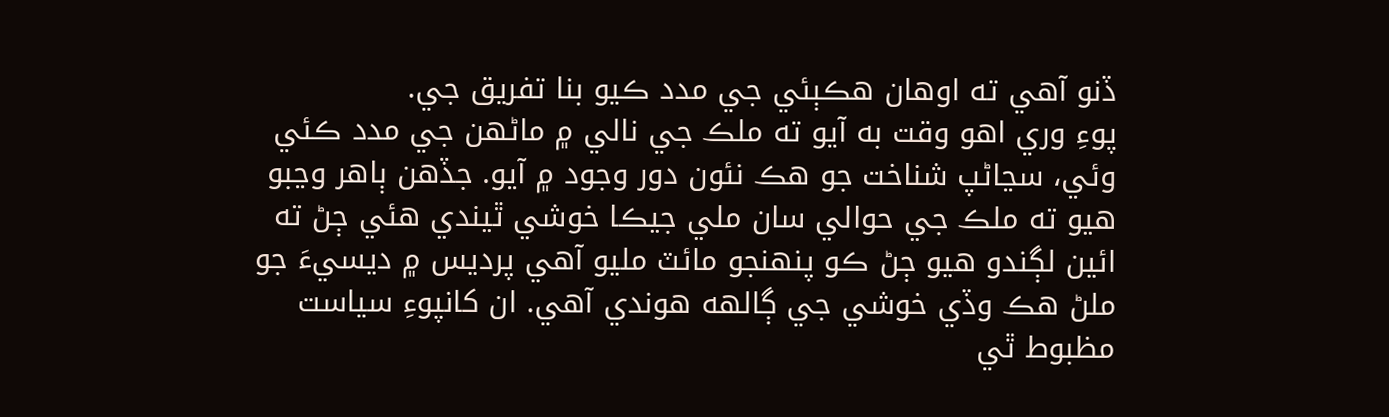ڏنو آهي ته اوهان هڪٻئي جي مدد ڪيو بنا تفريق جي.
پوءِ وري اهو وقت به آيو ته ملڪ جي نالي ۾ ماڻهن جي مدد ڪئي وئي، سڃاڻپ شناخت جو هڪ نئون دور وجود ۾ آيو. جڏهن ٻاهر وڃبو هيو ته ملڪ جي حوالي سان ملي جيڪا خوشي ٿيندي هئي ڄڻ ته ائين لڳندو هيو ڄڻ ڪو پنهنجو مائٽ مليو آهي پرديس ۾ ديسيءَ جو ملڻ هڪ وڏي خوشي جي ڳالهه هوندي آهي. ان کانپوءِ سياست مظبوط ٿي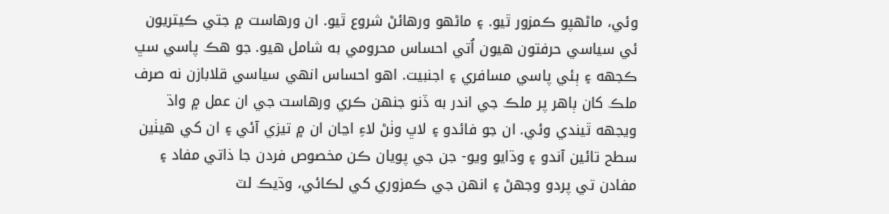وئي، ماڻهپو ڪمزور ٿيو. ۽ ماڻهو ورهائڻ شروع ٿيو. ان ورهاست ۾ جتي ڪيتريون ئي سياسي حرفتون هيون اُتي احساس محرومي به شامل هيو. جو هڪ پاسي سڀ ڪجهه ۽ ٻئي پاسي مسافري ۽ اجنبيت. اهو احساس انهي سياسي قلابازن نه صرف ملڪ کان ٻاهر پر ملڪ جي اندر به ڏنو جنهن ڪري ورهاست جي ان عمل ۾ واڌ ويجهه ٿيندي وئي. ان جو فائدو ۽ لاڀ وٺڻ لاءِ اڃان ان ۾ تيزي آئي ۽ ان کي هيٺين سطح تائين آندو ۽ وڌايو ويو- جن جي پويان ڪن مخصوص فردن جا ذاتي مفاد ۽ مفادن تي پردو وجهڻ ۽ انهن جي ڪمزوري کي لڪائي، وڌيڪ لٽ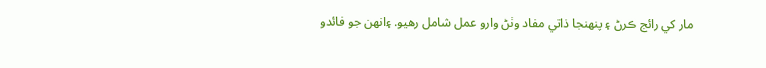مار کي رائج ڪرڻ ۽ پنهنجا ذاتي مفاد وٺڻ وارو عمل شامل رهيو. ۽انهن جو فائدو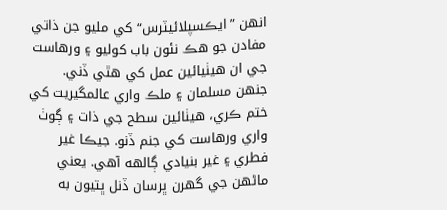انهن ”ايڪسپلائيٽرس“ کي مليو جن ذاتي مفادن جو هڪ نئون باب کوليو ۽ ورهاست جي ان هيٺيائين عمل کي هٿي ڏني. جنهن مسلمان ۽ ملڪ واري عالمگيريت کي ختم ڪري، هيٺائين سطح جي ذات ۽ ڳوٺ واري ورهاست کي جنم ڏنو. جيڪا غير فطري ۽ غير بنيادي ڳالهه آهي. يعني ماڻهن جي گهرن ڀرسان ڏنل ڀتيون به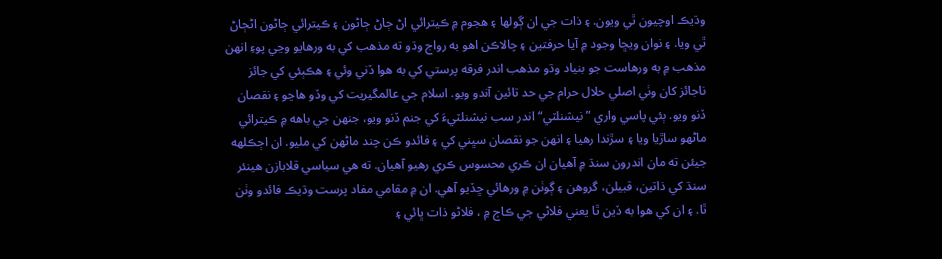وڌيڪ اوچيون ٿي ويون. ۽ ذات جي ان ڳولها ۽ هجوم ۾ ڪيترائي اڻ ڄاڻ ڄاڻون ۽ ڪيترائي ڄاڻون اڻڄاڻ ٿي ويا. ۽ نوان ويڇا وجود ۾ آيا حرفتين ۽ چالاڪن اهو به رواج وڌو ته مذهب کي به ورهايو وڃي پوءِ انهن مذهب ۾ به ورهاست جو بنياد وڌو مذهب اندر فرقه پرستي کي به هوا ڏني وئي ۽ هڪٻئي کي جائز ناجائز کان وٺي اصلي حلال حرام جي حد تائين آندو ويو. اسلام جي عالمگيريت کي وڏو هاڃو ۽ نقصان ڏنو ويو. ٻئي پاسي واري ”نيشنلٽي“ اندر سب نيشنلٽيءَ کي جنم ڏنو ويو، جنهن جي باهه ۾ ڪيترائي ماڻهو ساڙيا ويا ۽ سڙندا رهيا ۽ انهن جو نقصان سڀني کي ۽ فائدو ڪن چند ماڻهن کي مليو. ان اڄڪلهه جيئن ته مان اندرون سنڌ ۾ آهيان ان ڪري محسوس ڪري رهيو آهيان. ته هي سياسي قلابازن هينئر سنڌ کي ذاتين، قبيلن، گروهن ۽ ڳوٺن ۾ ورهائي ڇڏيو آهي. ان ۾ مقامي مفاد پرست وڌيڪ فائدو وٺن ٿا. ۽ ان کي هوا به ڏين ٿا يعني فلاڻي جي ڪاڄ ۾ ، فلاڻو ذات ڀائي ۽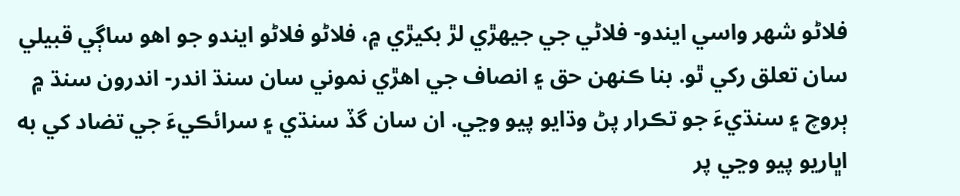فلاڻو شهر واسي ايندو- فلاڻي جي جيهڙي لڙ بکيڙي ۾، فلاڻو فلاڻو ايندو جو اهو ساڳي قبيلي سان تعلق رکي ٿو. بنا ڪنهن حق ۽ انصاف جي اهڙي نموني سان سنڌ اندر- اندرون سنڌ ۾ ٻروچ ۽ سنڌيءَ جو تڪرار پڻ وڌايو پيو وڃي. ان سان گڏ سنڌي ۽ سرائڪيءَ جي تضاد کي به اڀاريو پيو وڃي پر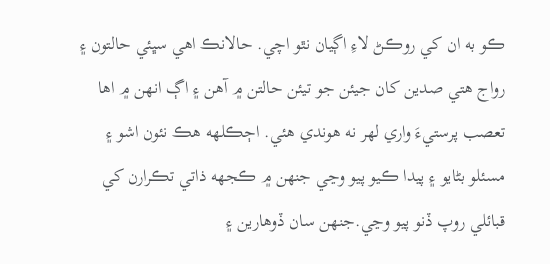ڪو به ان کي روڪڻ لاءِ اڳيان نٿو اچي. حالانڪ اهي سڀئي حالتون ۽ رواج هتي صدين کان جيئن جو تيئن حالتن ۾ آهن ۽ اڳ انهن ۾ اها تعصب پرستيءَ واري لهر نه هوندي هئي. اڄڪلهه هڪ نئون اشو ۽ مسئلو بڻايو ۽ پيدا ڪيو پيو وڃي جنهن ۾ ڪجهه ذاتي تڪرارن کي قبائلي روپ ڏنو پيو وڃي.جنهن سان ڏوهارين ۽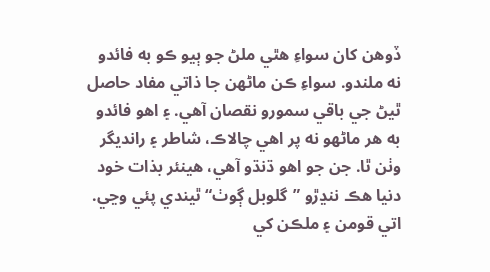ڏوهن کان سواءِ هٿي ملڻ جو ٻيو ڪو به فائدو نه ملندو. سواءِ ڪن ماڻهن جا ذاتي مفاد حاصل ٿيڻ جي باقي سمورو نقصان آهي. ۽ اهو فائدو به هر ماڻهو نه پر اهي چالاڪ، شاطر ۽ رانديگر وٺن ٿا. جن جو اهو ڌنڌو آهي، هينئر بذات خود دنيا هڪ ننڍڙو ”گلوبل ڳوٺ“ ٿيندي پئي وڃي. اتي قومن ۽ ملڪن کي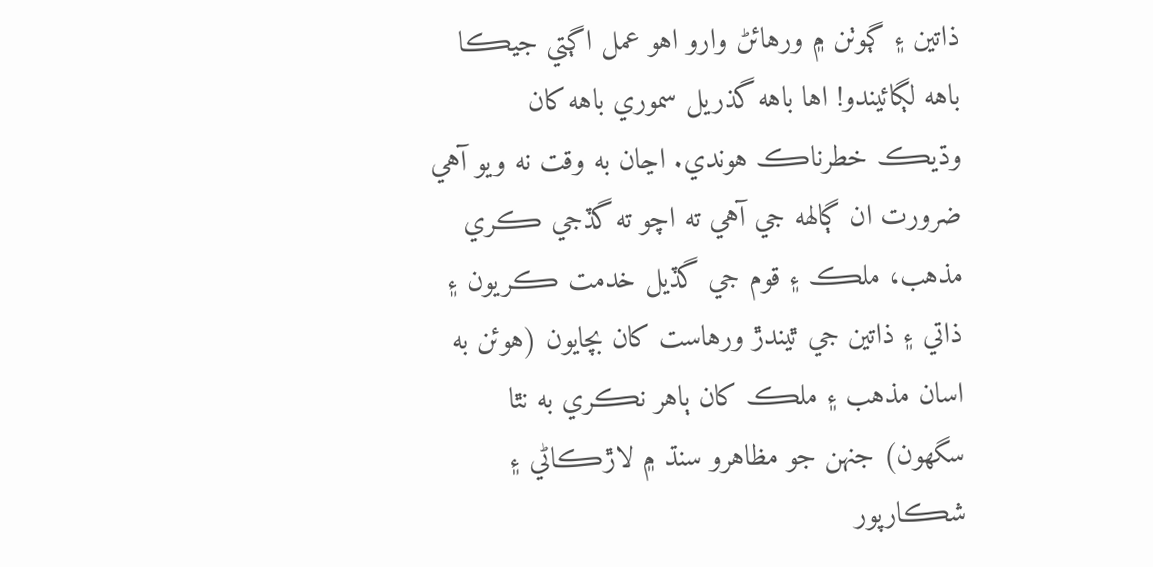ذاتين ۽ ڳوٺن ۾ ورهائڻ وارو اهو عمل اڳتي جيڪا باهه لڳائيندو! اها باهه گذريل سموري باهه کان وڌيڪ خطرناڪ هوندي. اڃان به وقت نه ويو آهي ضرورت ان ڳالهه جي آهي ته اچو ته گڏجي ڪري مذهب، ملڪ ۽ قوم جي گڏيل خدمت ڪريون ۽ ذاتي ۽ ذاتين جي ٿيندڙ ورهاست کان بچايون (هوئن به اسان مذهب ۽ ملڪ کان ٻاهر نڪري به نٿا سگهون) جنهن جو مظاهرو سنڌ ۾ لاڙڪاڻي ۽ شڪارپور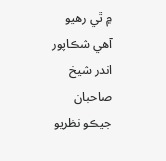۾ ٿي رهيو آهي شڪاپور اندر شيخ صاحبان جيڪو نظريو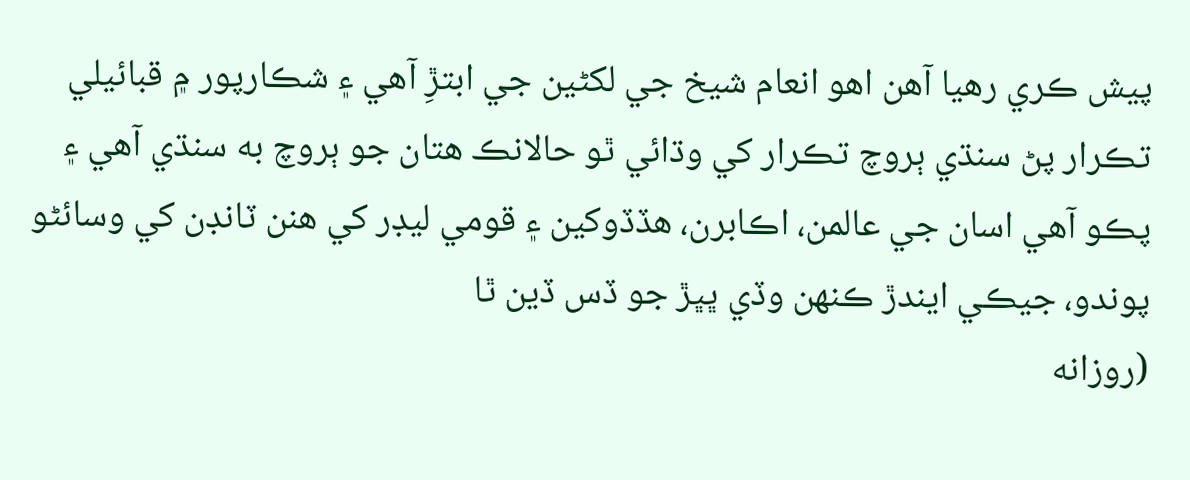پيش ڪري رهيا آهن اهو انعام شيخ جي لکڻين جي ابتڙِ آهي ۽ شڪارپور ۾ قبائيلي تڪرار پڻ سنڌي ٻروچ تڪرار کي وڌائي ٿو حالانڪ هتان جو ٻروچ به سنڌي آهي ۽ پڪو آهي اسان جي عالمن، اڪابرن، هڏڏوکين ۽ قومي ليڊر کي هنن ٽانڊن کي وسائڻو پوندو، جيڪي ايندڙ ڪنهن وڏي ڀڀڙ جو ڏس ڏين ٿا
(روزانه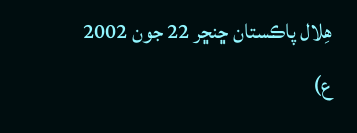هِلال پاڪستان ڇنڇر 22 جون 2002 ع)